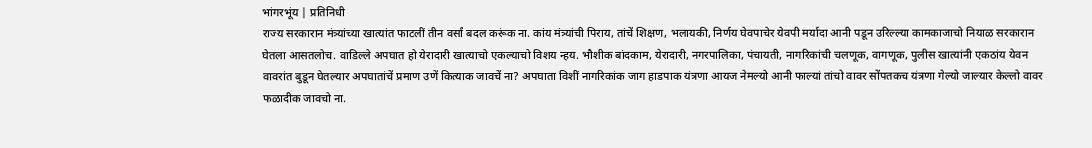भांगरभूंय | प्रतिनिधी
राज्य सरकारान मंत्र्यांच्या खात्यांत फाटलीं तीन वर्सां बदल करूंक ना. कांय मंत्र्यांची पिराय, तांचें शिक्षण, भलायकी, निर्णय घेवपाचेर येवपी मर्यादा आनी पडून उरिल्ल्या कामकाजाचो नियाळ सरकारान घेतला आसतलोच. वाडिल्ले अपघात हो येरादारी खात्याचो एकल्याचो विशय न्हय. भौशीक बांदकाम, येरादारी, नगरपालिका, पंचायती, नागरिकांची चलणूक, वागणूक, पुलीस खात्यांनी एकठांय येवन वावरांत बुडून घेतल्यार अपघातांचें प्रमाण उणें कित्याक जावचें ना? अपघाता विशीं नागरिकांक जाग हाडपाक यंत्रणा आयज नेमल्यो आनी फाल्यां तांचो वावर सोंपतकच यंत्रणा गेल्यो जाल्यार केल्लो वावर फळादीक जावचो ना.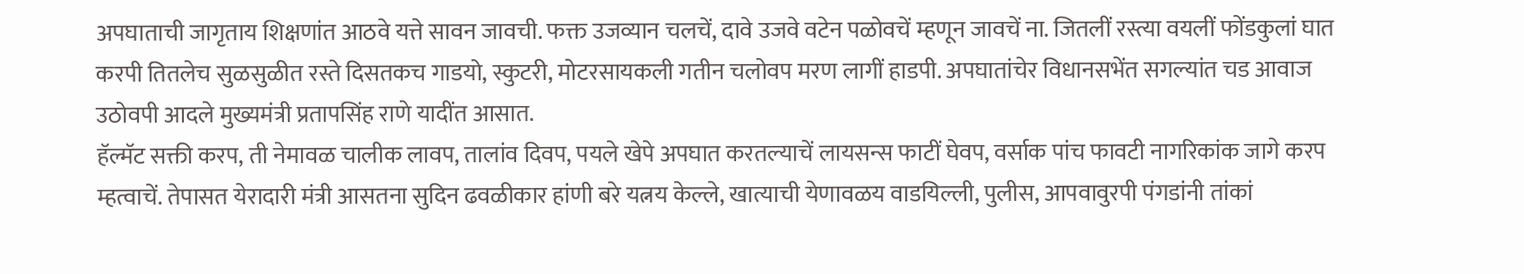अपघाताची जागृताय शिक्षणांत आठवे यत्ते सावन जावची. फक्त उजव्यान चलचें, दावे उजवे वटेन पळोवचें म्हणून जावचें ना. जितलीं रस्त्या वयलीं फोंडकुलां घात करपी तितलेच सुळसुळीत रस्ते दिसतकच गाडयो, स्कुटरी, मोटरसायकली गतीन चलोवप मरण लागीं हाडपी. अपघातांचेर विधानसभेंत सगल्यांत चड आवाज उठोवपी आदले मुख्यमंत्री प्रतापसिंह राणे यादींत आसात.
हॅल्मॅट सक्ती करप, ती नेमावळ चालीक लावप, तालांव दिवप, पयले खेपे अपघात करतल्याचें लायसन्स फाटीं घेवप, वर्साक पांच फावटी नागरिकांक जागे करप म्हत्वाचें. तेपासत येरादारी मंत्री आसतना सुदिन ढवळीकार हांणी बरे यत्नय केल्ले, खात्याची येणावळय वाडयिल्ली, पुलीस, आपवावुरपी पंगडांनी तांकां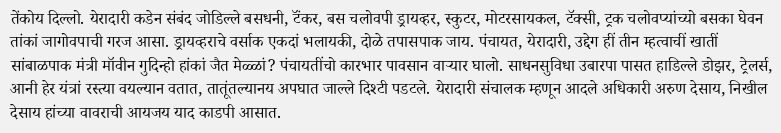तेंकोय दिल्लो. येरादारी कडेन संबंद जोडिल्ले बसधनी, टॅंकर, बस चलोवपी ड्रायव्हर, स्कुटर, मोटरसायकल, टॅक्सी, ट्रक चलोवप्यांच्यो बसका घेवन तांकां जागोवपाची गरज आसा. ड्रायव्हराचे वर्साक एकदां भलायकी, दोळे तपासपाक जाय. पंचायत, येरादारी, उद्देग हीं तीन म्हत्वाचीं खातीं सांबाळपाक मंत्री मॉवीन गुदिन्हो हांकां जैत मेळ्ळां? पंचायतींचो कारभार पावसान वाऱ्यार घालो. साधनसुविधा उबारपा पासत हाडिल्ले डोझर, ट्रेलर्स, आनी हेर यंत्रां रस्त्या वयल्यान वतात, तातूंतल्यानय अपघात जाल्ले दिश्टी पडटले. येरादारी संचालक म्हणून आदले अधिकारी अरुण देसाय, निखील देसाय हांच्या वावराची आयजय याद काडपी आसात.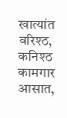खात्यांत वरिश्ठ, कनिश्ठ कामगार आसात,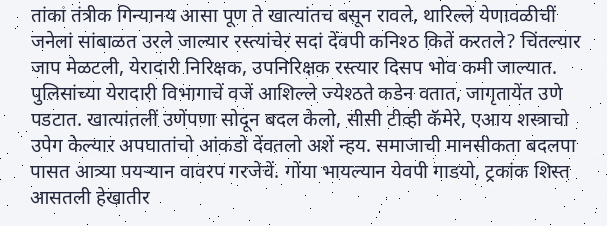तांकां तंत्रीक गिन्यानय आसा पूण ते खात्यांतच बसून रावले, थारिल्ले येणावळीचीं जनेलां सांबाळत उरले जाल्यार रस्त्यांचेर सदां देंवपी कनिश्ठ कितें करतले? चिंतल्यार जाप मेळटली, येरादारी निरिक्षक, उपनिरिक्षक रस्त्यार दिसप भोव कमी जाल्यात. पुलिसांच्या येरादारी विभागाचें वजें आशिल्ले ज्येश्ठते कडेन वतात, जागृतायेंत उणे पडटात. खात्यांतलीं उणेंपणा सोदून बदल केलो, सीसी टीव्ही कॅमेरे, एआय शस्त्राचो उपेग केल्यार अपघातांचो आंकडो देंवतलो अशें न्हय. समाजाची मानसीकता बदलपा पासत आत्र्या पयऱ्यान वावरप गरजेचें. गोंया भायल्यान येवपी गाडयो, ट्रकांक शिस्त आसतली हेखातीर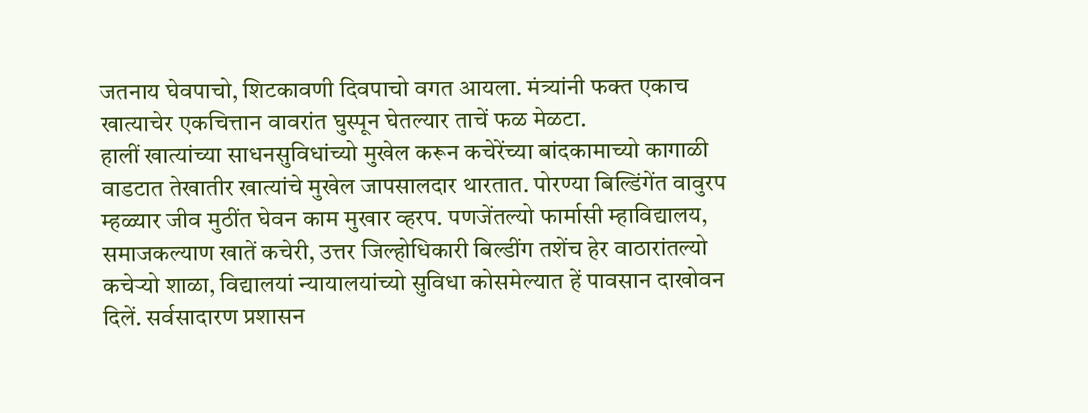जतनाय घेवपाचो, शिटकावणी दिवपाचो वगत आयला. मंत्र्यांनी फक्त एकाच खात्याचेर एकचित्तान वावरांत घुस्पून घेतल्यार ताचें फळ मेळटा.
हालीं खात्यांच्या साधनसुविधांच्यो मुखेल करून कचेरेंच्या बांदकामाच्यो कागाळी वाडटात तेखातीर खात्यांचे मुखेल जापसालदार थारतात. पोरण्या बिल्डिंगेंत वावुरप म्हळ्यार जीव मुठींत घेवन काम मुखार व्हरप. पणजेंतल्यो फार्मासी म्हाविद्यालय, समाजकल्याण खातें कचेरी, उत्तर जिल्होधिकारी बिल्डींग तशेंच हेर वाठारांतल्यो कचेऱ्यो शाळा, विद्यालयां न्यायालयांच्यो सुविधा कोसमेल्यात हें पावसान दाखोवन दिलें. सर्वसादारण प्रशासन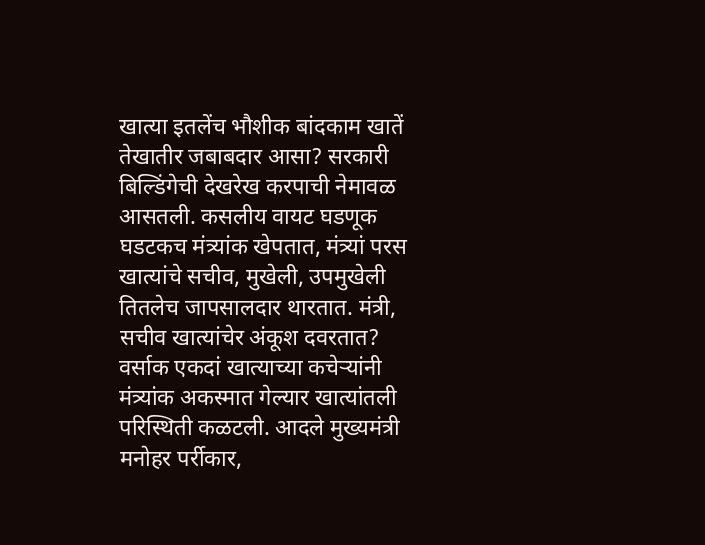खात्या इतलेंच भौशीक बांदकाम खातें तेखातीर जबाबदार आसा? सरकारी बिल्डिंगेची देखरेख करपाची नेमावळ आसतली. कसलीय वायट घडणूक घडटकच मंत्र्यांक खेपतात, मंत्र्यां परस खात्यांचे सचीव, मुखेली, उपमुखेली तितलेच जापसालदार थारतात. मंत्री, सचीव खात्यांचेर अंकूश दवरतात? वर्साक एकदां खात्याच्या कचेऱ्यांनी मंत्र्यांक अकस्मात गेल्यार खात्यांतली परिस्थिती कळटली. आदले मुख्यमंत्री मनोहर पर्रीकार,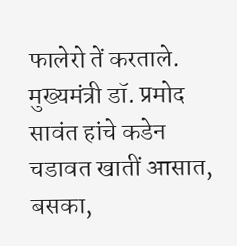फालेरो तें करताले. मुख्यमंत्री डॉ. प्रमोद सावंत हांचे कडेन चडावत खातीं आसात, बसका,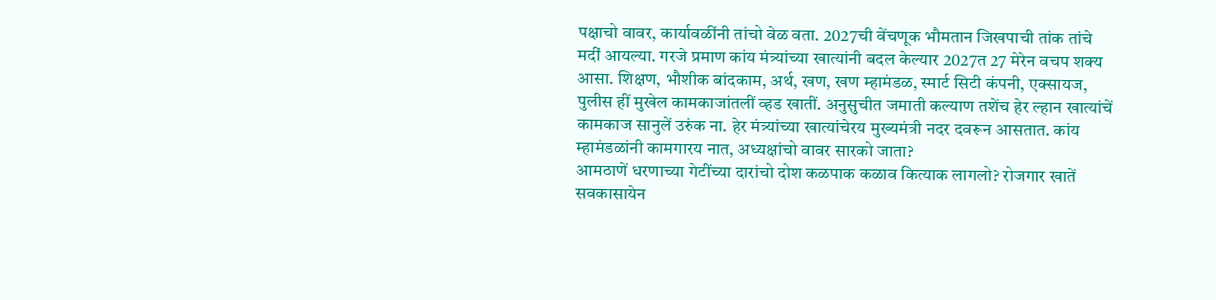पक्षाचो वावर, कार्यावळींनी तांचो वेळ वता. 2027ची वेंचणूक भौमतान जिखपाची तांक तांचे मदीं आयल्या. गरजे प्रमाण कांय मंत्र्यांच्या खात्यांनी बदल केल्यार 2027त 27 मेरेन वचप शक्य आसा. शिक्षण, भौशीक बांदकाम, अर्थ, खण, खण म्हामंडळ, स्मार्ट सिटी कंपनी, एक्सायज, पुलीस हीं मुखेल कामकाजांतलीं व्हड खातीं. अनुसुचीत जमाती कल्याण तशेंच हेर ल्हान खात्यांचें कामकाज सानुलें उरुंक ना. हेर मंत्र्यांच्या खात्यांचेरय मुख्यमंत्री नदर दवरून आसतात. कांय म्हामंडळांनी कामगारय नात, अध्यक्षांचो वावर सारको जाता?
आमठाणें धरणाच्या गेटींच्या दारांचो दोश कळपाक कळाव कित्याक लागलो? रोजगार खातें सवकासायेन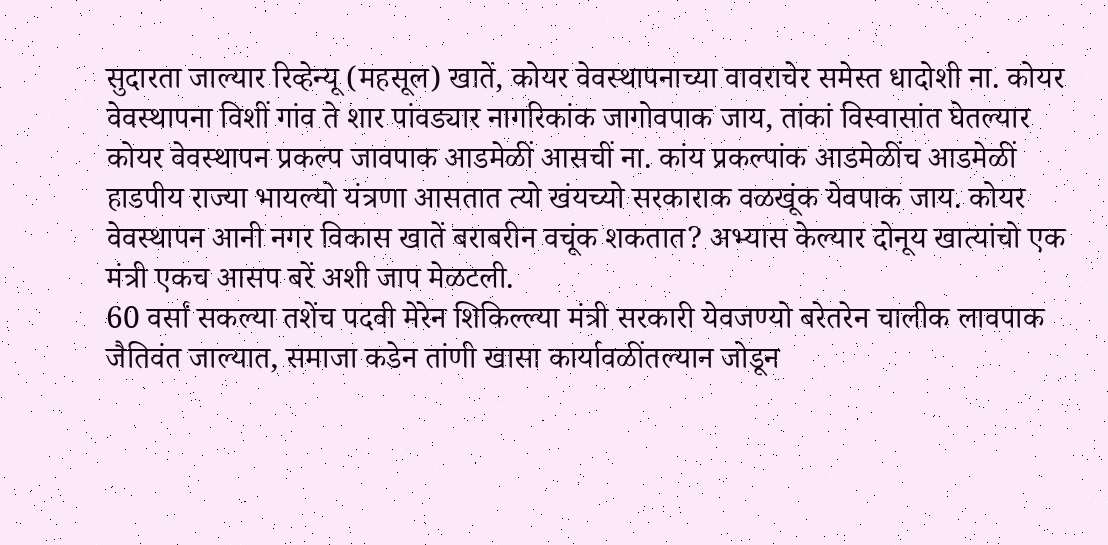सुदारता जाल्यार रिव्हेन्यू (महसूल) खातें, कोयर वेवस्थापनाच्या वावराचेर समेस्त धादोशी ना. कोयर वेवस्थापना विशीं गांव ते शार पांवड्यार नागरिकांक जागोवपाक जाय, तांकां विस्वासांत घेतल्यार कोयर वेवस्थापन प्रकल्प जावपाक आडमेळीं आसचीं ना. कांय प्रकल्पांक आडमेळींच आडमेळीं हाडपीय राज्या भायल्यो यंत्रणा आसतात त्यो खंयच्यो सरकाराक वळखूंक येवपाक जाय. कोयर वेवस्थापन आनी नगर विकास खातें बराबरीन वचूंक शकतात? अभ्यास केल्यार दोनूय खात्यांचो एक मंत्री एकच आसप बरें अशी जाप मेळटली.
60 वर्सां सकल्या तशेंच पदवी मेरेन शिकिल्ल्या मंत्री सरकारी येवजण्यो बरेतरेन चालीक लावपाक जैतिवंत जाल्यात, समाजा कडेन तांणी खासा कार्यावळींतल्यान जोडून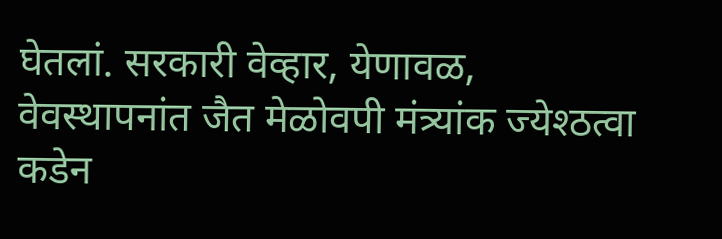घेतलां. सरकारी वेव्हार, येणावळ, वेवस्थापनांत जैत मेळोवपी मंत्र्यांक ज्येश्ठत्वा कडेन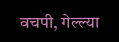वचपी, गेल्ल्या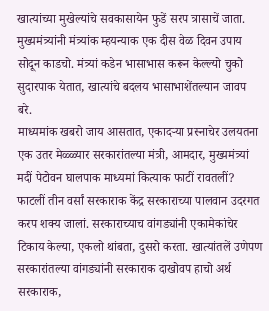खात्यांच्या मुखेल्यांचे सवकासायेन फुडें सरप त्रासाचें जाता. मुख्यमंत्र्यांनी मंत्र्यांक म्हयन्याक एक दीस वेळ दिवन उपाय सोदून काडचो. मंत्र्यां कडेन भासाभास करून केल्ल्यो चुको सुदारपाक येतात, खात्यांचे बदलय भासाभाशेंतल्यान जावप बरे.
माध्यमांक खबरो जाय आसतात, एकादऱ्या प्रस्नाचेर उलयतना एक उतर मेळ्ळ्यार सरकारांतल्या मंत्री, आमदार, मुख्यमंत्र्यां मदीं पेटोवन घालपाक माध्यमां कित्याक फाटीं रावतलीं? फाटलीं तीन वर्सां सरकाराक केंद्र सरकाराच्या पालवान उदरगत करप शक्य जालां. सरकाराच्याच वांगड्यांनी एकामेकांचेर टिकाय केल्या, एकलो थांबता, दुसरो करता. खात्यांतलें उणेपण सरकारांतल्या वांगड्यांनी सरकाराक दाखोवप हाचो अर्थ सरकाराक,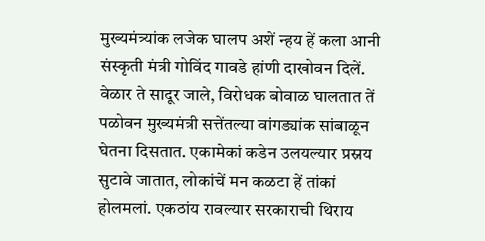मुख्यमंत्र्यांक लजेक घालप अशें न्हय हें कला आनी संस्कृती मंत्री गोविंद गावडे हांणी दाखोवन दिलें. वेळार ते सादूर जाले, विरोधक बोवाळ घालतात तें पळोवन मुख्यमंत्री सत्तेंतल्या वांगड्यांक सांबाळून घेतना दिसतात. एकामेकां कडेन उलयल्यार प्रस्नय सुटावे जातात, लोकांचें मन कळटा हें तांकां होलमलां. एकठांय रावल्यार सरकाराची थिराय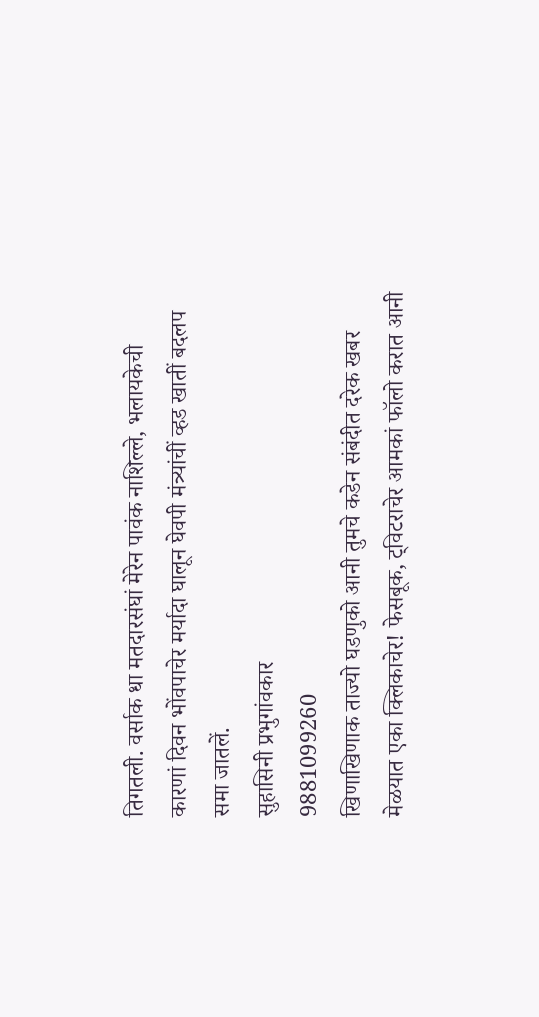तिगतली. वर्साक धा मतदारसंघां मेरेन पावंक नाशिल्ले, भलायकेची कारणां दिवन भोंवपाचेर मर्यादा घालून घेवपी मंत्र्यांचीं व्हड खातीं बदलप समा जातलें.
सुहासिनी प्रभुगांवकार
9881099260
खिणाखिणाक ताज्यो घडणुको आनी तुमचे कडेन संबंदीत दरेक खबर मेळयात एका क्लिकाचेर! फेसबूक, ट्विटराचेर आमकां फॉलो करात आनी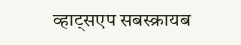व्हाट्सएप सबस्क्रायब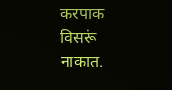करपाक विसरूं नाकात.